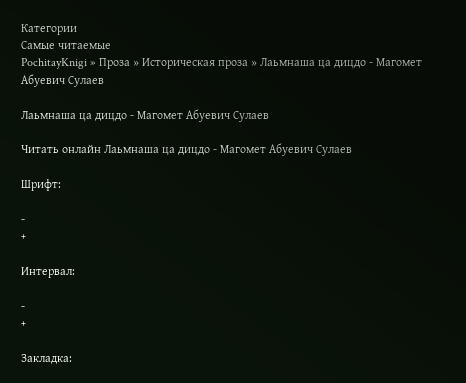Категории
Самые читаемые
PochitayKnigi » Проза » Историческая проза » Лаьмнаша ца дицдо - Магомет Абуевич Сулаев

Лаьмнаша ца дицдо - Магомет Абуевич Сулаев

Читать онлайн Лаьмнаша ца дицдо - Магомет Абуевич Сулаев

Шрифт:

-
+

Интервал:

-
+

Закладка: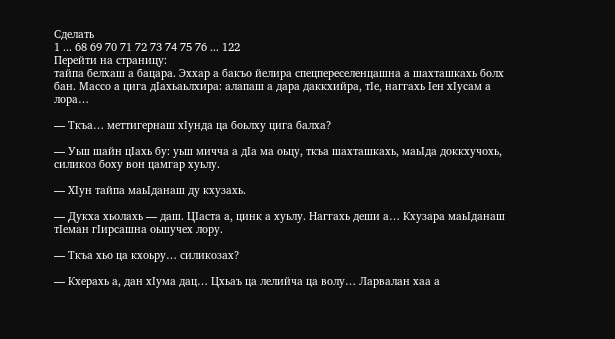Сделать
1 ... 68 69 70 71 72 73 74 75 76 ... 122
Перейти на страницу:
тайпа белхаш а бацара. Эххар а бакъо йелира спецпереселенцашна а шахташкахь болх бан. Массо а цига дIахьаьлхира: алапаш а дара даккхийра, тIе, наггахь Iен хIусам а лора…

— Ткъа… меттигернаш хIунда ца боьлху цига балха?

— Уьш шайн цIахь бу: уьш мичча а дIа ма оьцу, ткъа шахташкахь, маьIда доккхучохь, силикоз боху вон цамгар хуьлу.

— ХIун тайпа маьIданаш ду кхузахь.

— Дукха хьолахь — даш. ЦIаста а, цинк а хуьлу. Наггахь деши а… Кхузара маьIданаш тIеман гIирсашна оьшучех лору.

— Ткъа хьо ца кхоьру… силикозах?

— Кхерахь а, дан хIума дац… Цхьаъ ца лелийча ца волу… Ларвалан хаа а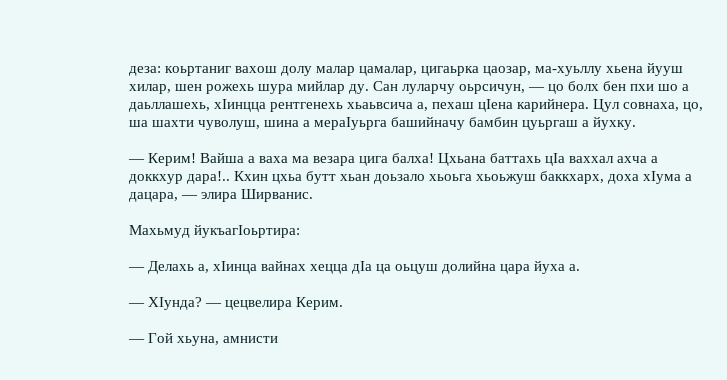деза: коьртаниг вахош долу малар цамалар, цигаьрка цаозар, ма-хуьллу хьена йууш хилар, шен рожехь шура мийлар ду. Сан луларчу оьрсичун, — цо болх бен пхи шо а даьллашехь, хIинцца рентгенехь хьаьвсича а, пехаш цIена карийнера. Цул совнаха, цо, ша шахти чуволуш, шина а мераIуьрга башийначу бамбин цуьргаш а йухку.

— Керим! Вайша а ваха ма везара цига балха! Цхьана баттахь цIа ваххал ахча а доккхур дара!.. Кхин цхьа бутт хьан доьзало хьоьга хьоьжуш баккхарх, доха хIума а дацара, — элира Ширванис.

Махьмуд йукъагIоьртира:

— Делахь а, хIинца вайнах хецца дIа ца оьцуш долийна цара йуха а.

— ХIунда? — цецвелира Керим.

— Гой хьуна, амнисти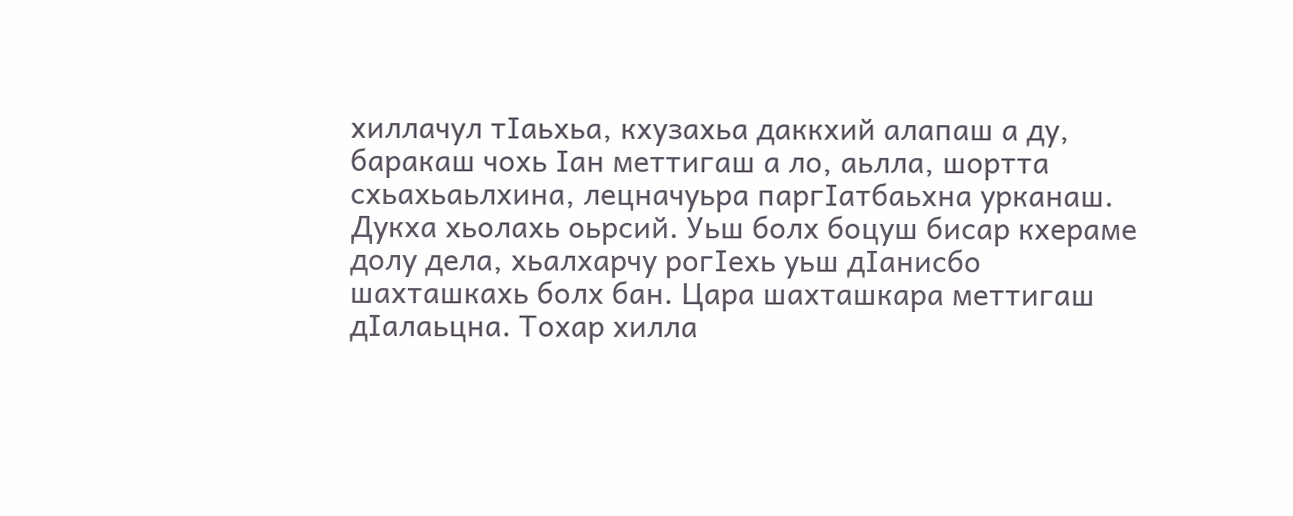хиллачул тIаьхьа, кхузахьа даккхий алапаш а ду, баракаш чохь Iан меттигаш а ло, аьлла, шортта схьахьаьлхина, лецначуьра паргIатбаьхна урканаш. Дукха хьолахь оьрсий. Уьш болх боцуш бисар кхераме долу дела, хьалхарчу рогIехь уьш дIанисбо шахташкахь болх бан. Цара шахташкара меттигаш дIалаьцна. Тохар хилла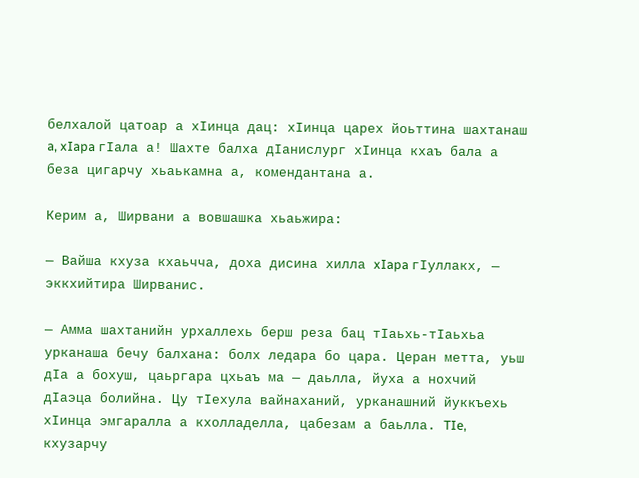белхалой цатоар а хIинца дац: хIинца царех йоьттина шахтанаш a, xIapa гIала а! Шахте балха дIанислург хIинца кхаъ бала а беза цигарчу хьаькамна а, комендантана а.

Керим а, Ширвани а вовшашка хьаьжира:

— Вайша кхуза кхаьчча, доха дисина хилла xIapa гIуллакх, — эккхийтира Ширванис.

— Амма шахтанийн урхаллехь берш реза бац тIаьхь-тIаьхьа урканаша бечу балхана: болх ледара бо цара. Церан метта, уьш дIа а бохуш, цаьргара цхьаъ ма — даьлла, йуха а нохчий дIаэца болийна. Цу тIехула вайнаханий, урканашний йуккъехь хIинца эмгаралла а кхолладелла, цабезам а баьлла. TIe, кхузарчу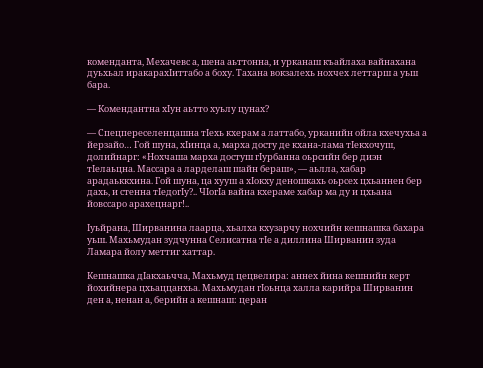коменданта, Мехачевс а, шена аьттонна, и урканаш къайлаха вайнахана дуьхьал иракарахIиттабо а боху. Тахана вокзалехь нохчех леттарш а уьш бара.

— Комендантна хIун аьтто хуьлу цунах?

— Спецпереселенцашна тIехь кхерам а латтабо, урканийн ойла кхечухьа а йерзайо… Гой шуна, хIинца а, марха досту де кхана-лама тIекхочуш, долийнарг: «Нохчаша марха достуш гIурбанна оьрсийн бер диэн тIелаьцна. Массара а ларделаш шайн бераш», — аьлла, хабар арадаьккхина. Гой шуна, ца хууш а хIокху деношкахь оьрсех цхьаннен бер дахь, и стенна тIедогIу?.. ЧIогIа вайна кхераме хабар ма ду и цхьана йовссаро арахецнарг!..

Iуьйрана, Ширванина лаарца, хьалха кхузарчу нохчийн кешнашка бахара уьш. Махьмудан зудчунна Селисатна тIе а диллина Ширванин зуда Ламара йолу меттиг хаттар.

Кешнашка дIакхаьчча, Махьмуд цецвелира: аннех йина кешнийн керт йохийнера цхьаццанхьа. Махьмудан гIоьнца халла карийра Ширванин ден а, ненан а, берийн а кешнаш: церан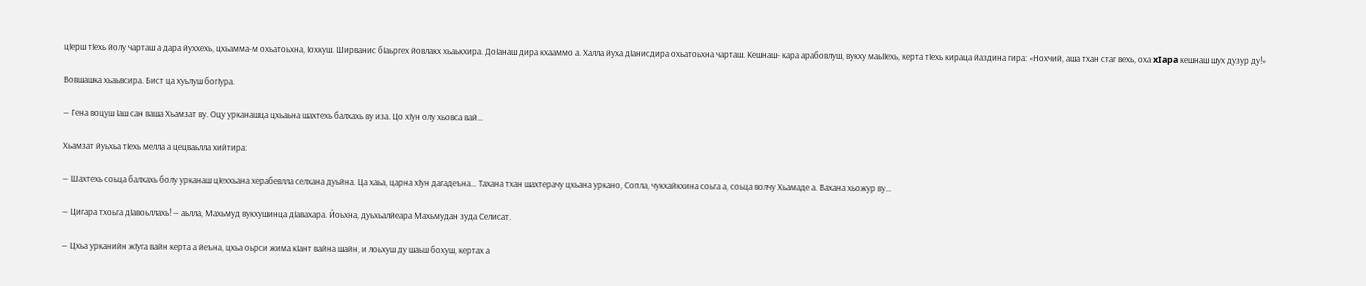цIерш тIехь йолу чарташ а дара йуххехь, цхьамма-м охьатоьхна, Iохкуш. Ширванис бIаьргех йовлакх хьаькхира. ДоIанаш дира кхааммо а. Халла йуха дIанисдира охьатоьхна чарташ. Кешнаш- кара арабовлуш, вукху маьIIехь, керта тIехь кираца йаздина гира: «Нохчий, аша тхан стаг вехь, оха xIapa кешнаш шух дузур ду!»

Вовшашка хьаьвсира. Бист ца хуьлуш богIура.

— Гена воцуш Iаш сан ваша Хьамзат ву. Оцу урканашца цхьаьна шахтехь балхахь ву иза. Цо хIун олу хьовса вай…

Хьамзат йуьхьа тIехь мелла а цецваьлла хийтира:

— Шахтехь соьца балхахь болу урканаш цIеххьана херабевлла селхана дуьйна. Ца хаьа, царна хIун дагадеъна… Тахана тхан шахтерачу цхьана уркано, Сопла, чукхайкхина соьга а, соьца волчу Хьамаде а. Вахана хьожур ву…

— Цигара тхоьга дIавоьллахь! — аьлла, Махьмуд вукхушинца дIавахара. Йоьхна, дуьхьалйеара Махьмудан зуда Селисат.

— Цхьа урканийн жIуга вайн керта а йеъна, цхьа оьрси жима кIант вайна шайн, и лоьхуш ду шаьш бохуш, кертах а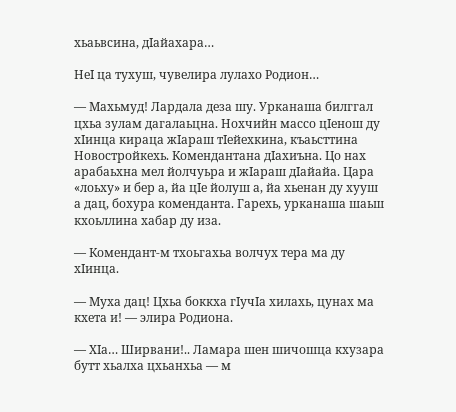хьаьвсина, дIайахара…

НеI ца тухуш, чувелира лулахо Родион…

— Махьмуд! Лардала деза шу. Урканаша билггал цхьа зулам дагалаьцна. Нохчийн массо цIенош ду хIинца кираца жIараш тIейехкина, къаьсттина Новостройкехь. Комендантана дIахиъна. Цо нах арабаьхна мел йолчуьра и жIараш дIайайа. Цара «лоьху» и бер а, йа цIе йолуш а, йа хьенан ду хууш а дац, бохура коменданта. Гарехь, урканаша шаьш кхоьллина хабар ду иза.

— Комендант-м тхоьгахьа волчух тера ма ду хIинца.

— Муха дац! Цхьа боккха гIучIа хилахь, цунах ма кхета и! — элира Родиона.

— ХIа… Ширвани!.. Ламара шен шичошца кхузара бутт хьалха цхьанхьа — м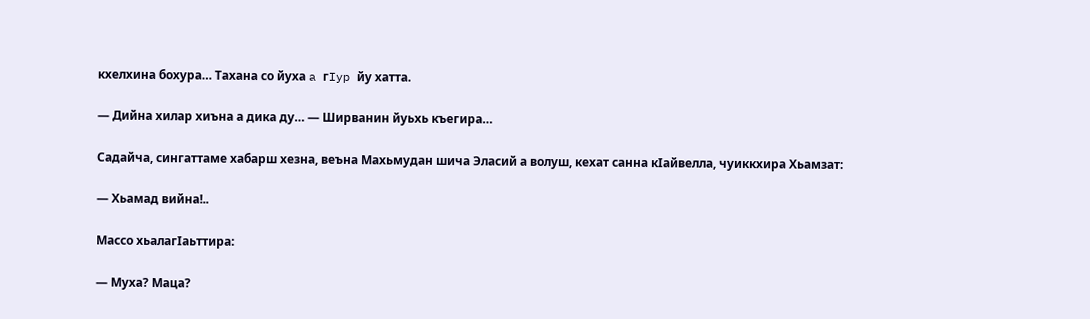кхелхина бохура… Тахана со йуха a гIyp йу хатта.

— Дийна хилар хиъна а дика ду… — Ширванин йуьхь къегира…

Садайча, сингаттаме хабарш хезна, веъна Махьмудан шича Эласий а волуш, кехат санна кIайвелла, чуиккхира Хьамзат:

— Хьамад вийна!..

Массо хьалагIаьттира:

— Муха? Маца?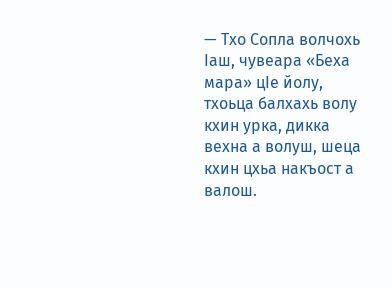— Тхо Сопла волчохь Iаш, чувеара «Беха мара» цIе йолу, тхоьца балхахь волу кхин урка, дикка вехна а волуш, шеца кхин цхьа накъост а валош.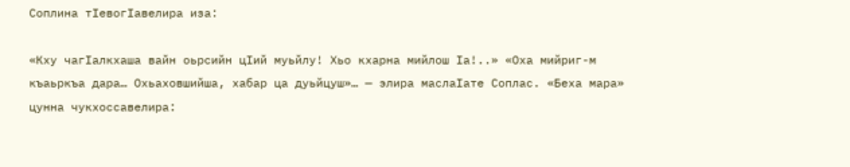Соплина тIевогIавелира иза:

«Кху чагIалкхаша вайн оьрсийн цIий муьйлу! Хьо кхарна мийлош Iа!..» «Оха мийриг-м къаьркъа дара… Охьаховшийша, хабар ца дуьйцуш»… — элира маслаIате Соплас. «Беха мара» цунна чукхоссавелира: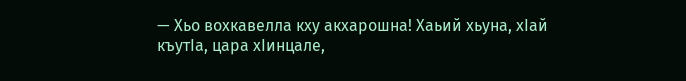— Хьо вохкавелла кху акхарошна! Хаьий хьуна, хIай къутIа, цара хIинцале,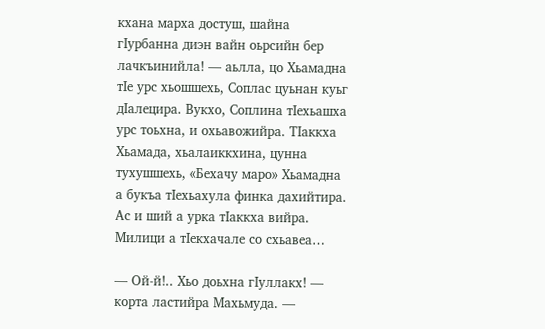кхана марха достуш, шайна гIурбанна диэн вайн оьрсийн бер лачкъинийла! — аьлла, цо Хьамадна тIе урс хьошшехь, Соплас цуьнан куьг дIалецира. Вукхо, Соплина тIехьашха урс тоьхна, и охьавожийра. ТIаккха Хьамада, хьалаиккхина, цунна тухушшехь, «Бехачу маро» Хьамадна а букъа тIехьахула финка дахийтира. Ас и ший а урка тIаккха вийра. Милици а тIекхачале со схьавеа…

— Ой-й!.. Хьо доьхна гIуллакх! — корта ластийра Махьмуда. —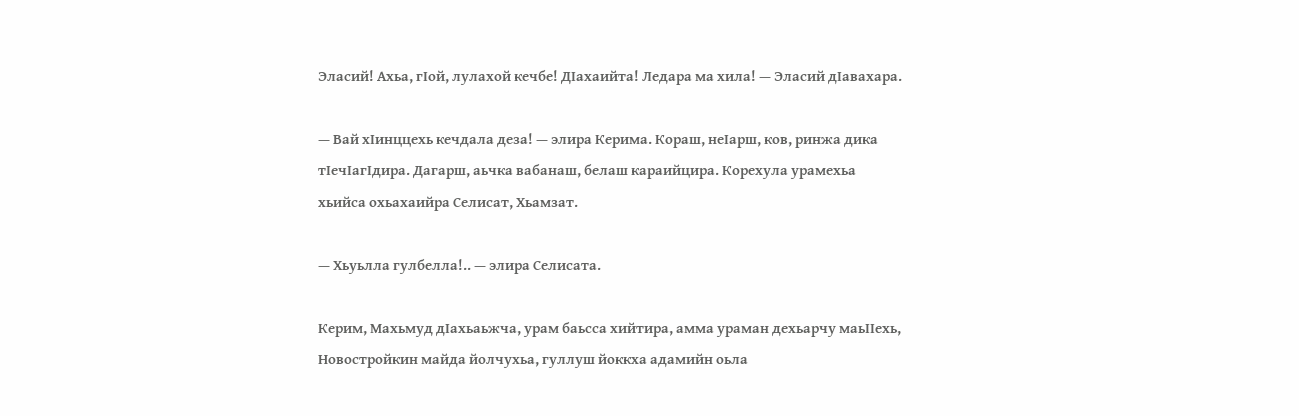Эласий! Ахьа, гIой, лулахой кечбе! ДIахаийта! Ледара ма хила! — Эласий дIавахара.

— Вай хIинццехь кечдала деза! — элира Керима. Кораш, неIарш, ков, ринжа дика тIечIагIдира. Дагарш, аьчка вабанаш, белаш караийцира. Корехула урамехьа хьийса охьахаийра Селисат, Хьамзат.

— Хьуьлла гулбелла!.. — элира Селисата.

Керим, Махьмуд дIахьаьжча, урам баьсса хийтира, амма ураман дехьарчу маьIIехь, Новостройкин майда йолчухьа, гуллуш йоккха адамийн оьла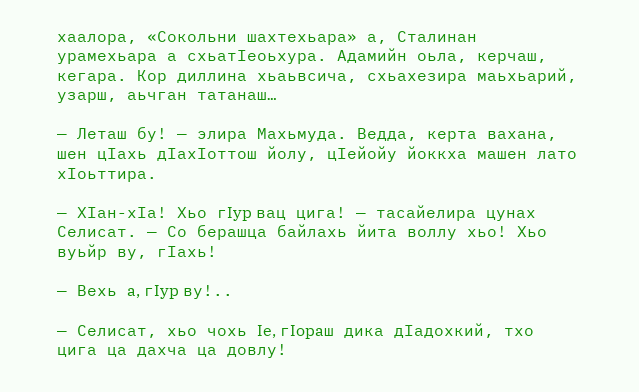хаалора, «Сокольни шахтехьара» а, Сталинан урамехьара а схьатIеоьхура. Адамийн оьла, керчаш, кегара. Кор диллина хьаьвсича, схьахезира маьхьарий, узарш, аьчган татанаш…

— Леташ бу! — элира Махьмуда. Ведда, керта вахана, шен цIахь дIахIоттош йолу, цIейойу йоккха машен лато хIоьттира.

— ХIан-хIа! Хьо гIyp вац цига! — тасайелира цунах Селисат. — Со берашца байлахь йита воллу хьо! Хьо вуьйр ву, гIахь!

— Вехь a, гIyp ву!..

— Селисат, хьо чохь Ie, гIopaш дика дIадохкий, тхо цига ца дахча ца довлу!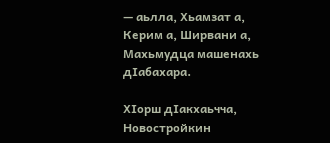— аьлла, Хьамзат а, Керим а, Ширвани а, Махьмудца машенахь дIабахара.

ХIорш дIакхаьчча, Новостройкин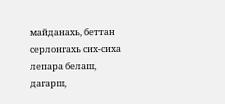майданахь, беттан серлонгахь сих-сиха лепара белаш, дагарш,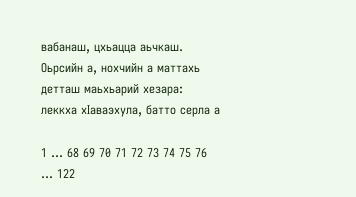вабанаш, цхьацца аьчкаш. Оьрсийн а, нохчийн а маттахь детташ маьхьарий хезара: леккха хIаваэхула, батто серла а

1 ... 68 69 70 71 72 73 74 75 76 ... 122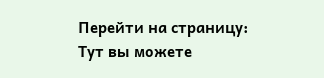Перейти на страницу:
Тут вы можете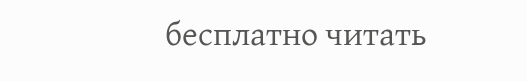бесплатно читать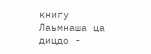книгу Лаьмнаша ца дицдо -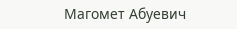Магомет Абуевич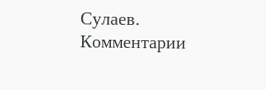Сулаев.
Комментарии